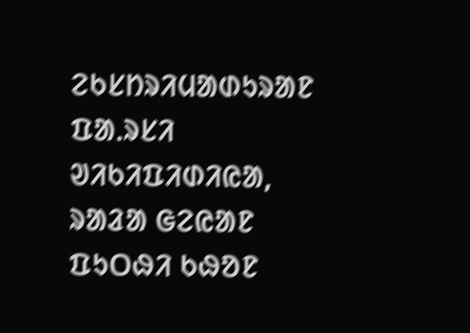ᱮᱠᱥᱴᱨᱤᱢᱟᱰᱩᱨᱟᱱ ᱯᱟᱹᱨᱥᱤ
ᱣᱤᱠᱤᱯᱤᱰᱤᱭᱟ, ᱨᱟᱲᱟ ᱜᱮᱭᱟᱱ ᱯᱩᱛᱷᱤ ᱠᱷᱚᱱ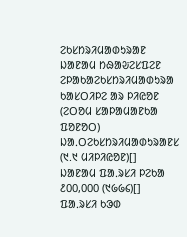ᱮᱠᱥᱴᱨᱤᱢᱟᱰᱩᱨᱟᱱ
ᱡᱟᱱᱟᱢ ᱴᱷᱟᱶᱮᱥᱯᱮᱱ
ᱮᱞᱟᱠᱟᱮᱠᱥᱴᱨᱤᱢᱟᱰᱩᱨᱟ
ᱠᱟᱥᱛᱤᱞᱮ ᱟᱨ ᱞᱤᱭᱚᱱ (ᱮᱛᱚᱢ ᱥᱟᱞᱟᱢᱟᱱᱠᱟ ᱯᱚᱱᱚᱛ)
ᱡᱟᱹᱛᱮᱠᱥᱴᱨᱤᱢᱟᱰᱩᱨᱟᱱᱥ (᱑.᱑ ᱢᱤᱞᱤᱭᱚᱱ)[]
ᱡᱟᱱᱟᱢ ᱯᱟᱹᱨᱥᱤ ᱞᱮᱠᱟ
᱒᱐᱐,᱐᱐᱐ (᱑᱙᱙᱔)[]
ᱯᱟᱹᱨᱥᱤ ᱠᱳᱰ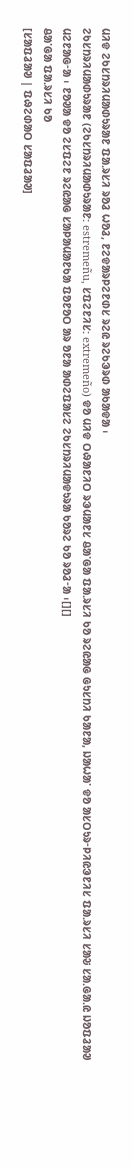ᱢᱤᱫ ᱮᱠᱥᱴᱨᱤᱢᱟᱰᱩᱨᱟᱱ ᱯᱟᱹᱨᱥᱤ ᱨᱚᱲ ᱦᱚᱲ, ᱱᱮᱫᱟᱨᱞᱮᱱᱰᱥ ᱨᱮᱭ ᱨᱮᱠᱳᱨᱰ ᱟᱠᱟᱫᱟ ᱾
ᱮᱠᱥᱴᱨᱤᱢᱟᱰᱩᱨᱟᱱ (ᱮᱠᱥᱴᱨᱤᱢᱟᱰᱩᱨᱟᱱ: estremeñu, ᱥᱯᱮᱱᱤᱥ: extremeño) ᱫᱚ ᱢᱤᱫ ᱛᱷᱟᱱᱤᱛ ᱨᱳᱢᱟᱱᱥ ᱪᱟᱸᱜᱟ ᱯᱟᱹᱨᱥᱤ ᱠᱚ ᱨᱮᱭᱟᱜ ᱜᱩᱥᱴᱤ ᱠᱟᱱᱟ, ᱡᱟᱦᱟᱸ ᱫᱚ ᱟᱥᱛᱩᱨᱼᱞᱤᱭᱳᱱᱤᱥ ᱯᱟᱹᱨᱥᱤ ᱥᱟᱶ ᱥᱟᱹᱜᱟᱹᱭ ᱡᱚᱯᱲᱟᱣ ᱢᱮᱱᱟᱜᱼᱟ ᱾ ᱱᱚᱣᱟ ᱫᱚ ᱮᱥᱯᱮᱱ ᱨᱮᱭᱟᱜ ᱥᱟᱞᱟᱢᱟᱱᱠᱟ ᱯᱚᱱᱚᱛ ᱟᱨ ᱚᱱᱟ ᱟᱰᱮᱯᱟᱥᱮ ᱮᱠᱥᱴᱨᱤᱢᱟᱫᱩᱨᱟ ᱠᱚᱨᱮ ᱠᱚ ᱨᱚᱲᱼᱟ ᱾[][]
ᱪᱟᱸᱜᱟ ᱯᱟᱹᱨᱥᱤ ᱠᱚ
[ᱥᱟᱯᱲᱟᱣ | ᱯᱷᱮᱰᱟᱛ ᱥᱟᱯᱲᱟᱣ]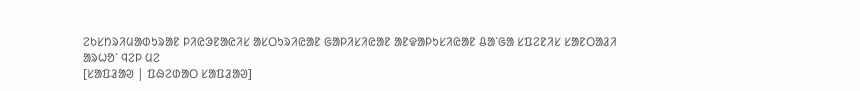ᱮᱠᱥᱴᱨᱤᱢᱟᱰᱩᱨᱟᱱ ᱞᱤᱭᱳᱱᱟᱭᱤᱥ ᱟᱥᱛᱩᱨᱤᱭᱟᱱ ᱜᱟᱞᱤᱥᱤᱭᱟᱱ ᱟᱱᱫᱟᱞᱩᱥᱤᱭᱟᱱ ᱪᱟᱸᱜᱟ ᱥᱯᱮᱱᱤᱥ ᱥᱟᱱᱛᱟᱲᱤ
ᱟᱨᱦᱚᱸ ᱧᱮᱞ ᱢᱮ
[ᱥᱟᱯᱲᱟᱣ | ᱯᱷᱮᱰᱟᱛ ᱥᱟᱯᱲᱟᱣ]